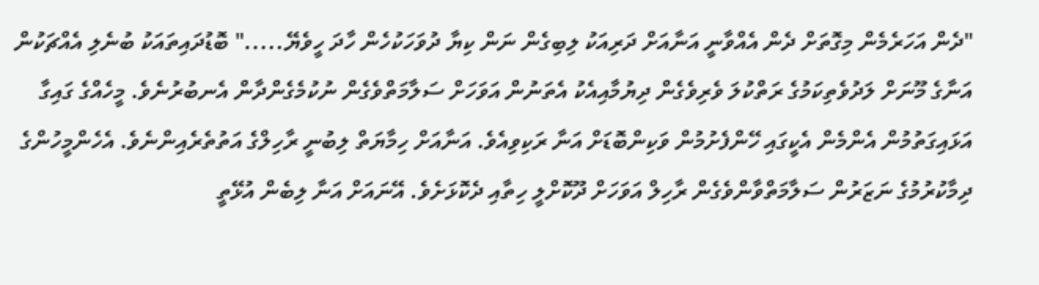"ދެން އަހަރެމެން މިގޮތަށް ދެން އެއްވާނީ އަނާއަށް ދަރިއަކު ލިބިގެން ނަން ކިޔާ ދުވަހަކުހެން ހާދަ ހީވެޔޭ....." ބޮޑުދައިތައަކު ބުނެލި އެއްޗަކުން އަނާގެ މޫނަށް ލަދުވެތިކަމުގެ ރަތްކުލަ ވެރިވެގެން ދިޔުމާއިއެކު އެތަނުން އަވަހަށް ސަލާމަތްވެގެން ނުކުމެގެންދާން އެނބުރުނެވެ. މީހެއްގެ ގައިގާ އަޅައިގަތުމުން އެންމެން އެކީގައި ހޭންފެށުމުން ވަކިންބޮޑަށް އަނާ ރަކިވިއެވެ. އަނާއަށް ހިމާޔަތް ލިބުނީ ރާހިލްގެ އަތުތެރެއިންނެވެ. އެހެންމީހުންގެ ދިމާކުރުމުގެ ނަޒަރުން ސަލާމަތްވާންވެގެން ރާހިލް އަވަހަށް ދޫކޮށްލީ ހިތާއި ދެކޮޅަށެވެ. އޭނައަށް އަނާ ލިބެން އުޅޭތީ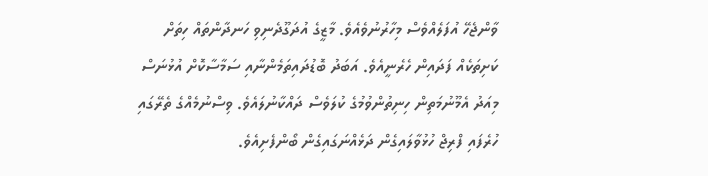ވާންޖެހޭ އުފަލެއްވެސް މިހާރުނުވެއެވެ. މާޒީގެ އުދަގޫދެނިވި ހަނދާންތައް ހިތަށް ކަށިތަކެއް ފަދައިން ހެރެނީއެވެ. އަބަދު ބޮޑުދައިތަމެންނާއި ސަމާސާކޮށް އުޅުނަސް މިއަދު އެމޫނުމަތިން ހިނިތުންވުމުގެ ކުލަވެސް ދައްކާނުލައެވެ. ވިސްނުމެއްގެ ތެރޭގައި ހުރެފައި ފްރިޖް ހުޅުވާލައިގެން ދަޅެއްނަގައިގެން ބޯންފެށިއެވެ.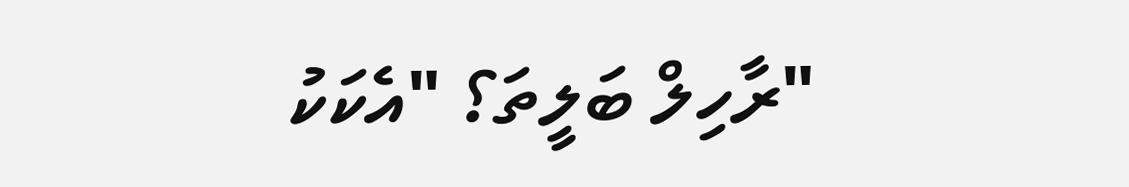"ރާހިލް ބަލީތަ؟ "އެކަކު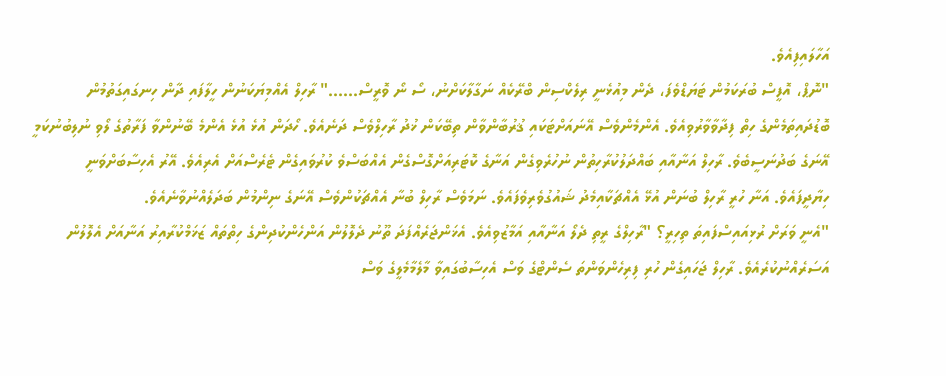އަހާލައިފިއެވެ.
"ނޮޕް، އޮފީސް ބުރަކަމުން ޓަޔަޑްވެފަ، ދެން މިއުޅެނީ ރިލެކްސިން ބްރޭކެއް ނަގާލާކަށްނު، ސޯ ނޯ ވޮރީސް......" ރާހިލް އެއްމިޔަކަނުން ހީލާފައި ދާން ހިނގައިގަތުމުން ބޮޑުދައިތަމެންގެ ހިތް ފިދާވާވާރުވިއެވެ. އެންމެންވެސް އޭނައަށްޓަކައި ޤުރުބާންވާން ތިބޭކަން ޚުދު ރާހިލްވެސް ދަނެއެވެ. ހޯދަން އުޅެ އުޅެ އެންމެ ބޭނުންވާ ފަރާތުގެ ލޯވި ނުލިބުނުކަމީ އޭނަގެ ބަދުނަސީބެވެ. ރާހިލް އަނާއާއި ބައްދަލުކުރާހިތުން ނުހުރެވިގެން އަނާގެ ކޮޓަރިއަށްގޮސްގެން އެއްބަސްވެ ކުރުވައިގެން ޓެރެސްއަށް އެރިއެވެ. އޭރު އެހިސާބަށްވަނީ ހިޔާދީފައެވެ. އަނާ ހުރީ ރާހިލް ބުނަން އުޅޭ އެއްޗަކާއިމެދު ޝައުގުވެރިވެފައެވެ. ނަމަވެސް ރާހިލް ބުނާ އެއްޗަކުންވެސް އޭނަގެ ނިންމުން ބަދަލެއްނުވާނެއެވެ.
"އެނީ ވަރަށް ރުޅިއައިސްފައިތަ ތިހިރީ؟ "ރާހިލްގެ ރީތި ދެލޯ އަނާއާއި އަމާޒުވިއެވެ. އެޚަންޖަރެއްފަދަ ތޫނު ދެލޮލުން އަންހެންކުދިންގެ ހިތްތައް ޒަޚަމްކުރާއިރު އަނާއަށް އެލޮލުން އަސަރެއްނުކުރެއެވެ. ރާހިލް ޖަހައިގެން ހުރި ފިރިހެންވަންތަ ސެންޓްގެ ވަސް އެހިސާބުގައިވާ މާލެމާމެލީގެ ވަސް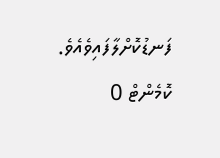ފަނޑުކޮށްލާފައިވެއެވެ.
ކޮމެންޓް 0